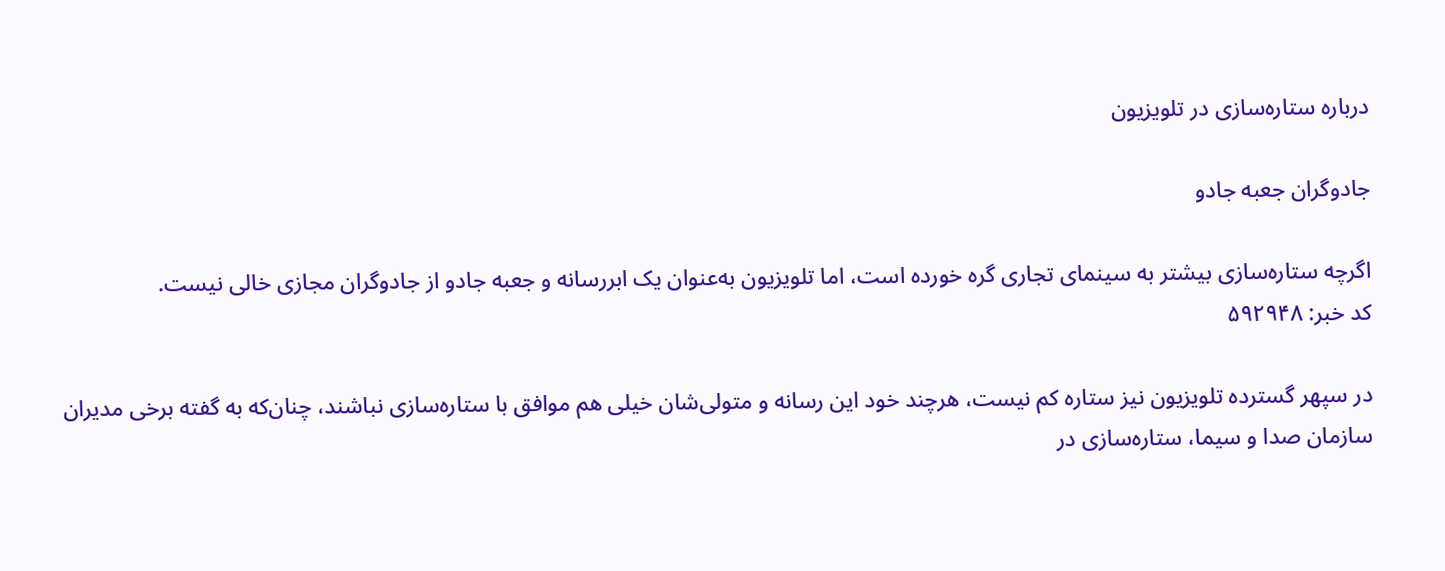درباره ستاره‌سازی در تلویزیون

جادوگران جعبه جادو

اگرچه ستاره‌سازی بیشتر به سینمای تجاری گره خورده است، اما تلویزیون به‌عنوان یک ابررسانه و جعبه جادو از جادوگران مجازی خالی نیست.
کد خبر: ۵۹۲۹۴۸

در سپهر گسترده تلویزیون نیز ستاره کم نیست، هرچند خود این رسانه و متولی‌شان خیلی هم موافق با ستاره‌سازی نباشند، چنان‌که به گفته برخی مدیران سازمان صدا و سیما، ستاره‌سازی در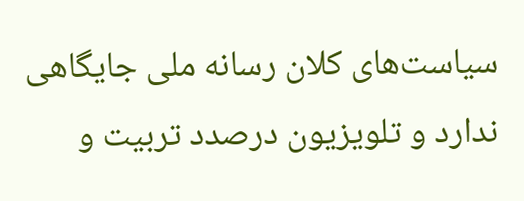سیاست‌های کلان رسانه ملی جایگاهی ندارد و تلویزیون درصدد تربیت و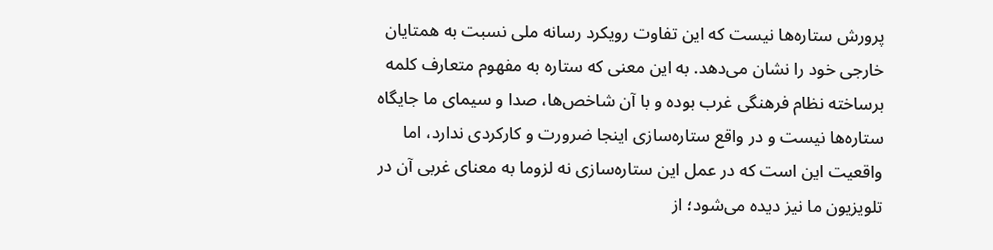پرورش ستاره‌ها نیست که این تفاوت رویکرد رسانه ملی نسبت به همتایان خارجی خود را نشان می‌دهد. به این معنی که ستاره به مفهوم متعارف کلمه برساخته نظام فرهنگی غرب بوده و با آن شاخص‌ها، صدا و سیمای ما جایگاه ستاره‌ها نیست و در واقع ستاره‌سازی اینجا ضرورت و کارکردی ندارد، اما واقعیت این است که در عمل این ستاره‌سازی نه لزوما به معنای غربی آن در تلویزیون ما نیز دیده می‌شود؛ از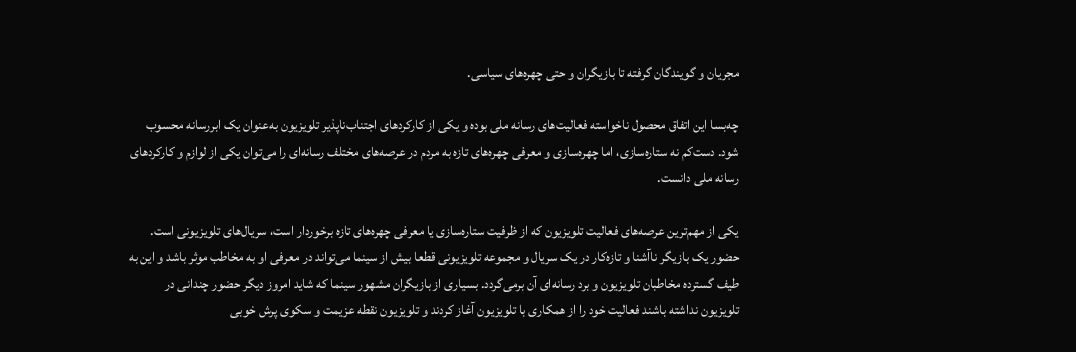مجریان و گویندگان گرفته تا بازیگران و حتی چهره‌های سیاسی.

چه‌بسا این اتفاق محصول ناخواسته فعالیت‌های رسانه ملی بوده و یکی از کارکردهای اجتناب‌ناپذیر تلویزیون به‌عنوان یک ابررسانه محسوب شود. دست‌کم نه ستاره‌سازی، اما چهره‌سازی و معرفی چهره‌های تازه به مردم در عرصه‌های مختلف رسانه‌ای را می‌توان یکی از لوازم و کارکردهای رسانه ملی دانست.

یکی از مهم‌ترین عرصه‌های فعالیت تلویزیون که از ظرفیت ستاره‌سازی یا معرفی چهره‌های تازه برخوردار است، سریال‌های تلویزیونی است. حضور یک بازیگر ناآشنا و تازه‌کار در یک سریال و مجموعه تلویزیونی قطعا بیش از سینما می‌تواند در معرفی او به مخاطب موثر باشد و این به طیف گسترده مخاطبان تلویزیون و برد رسانه‌ای آن برمی‌گردد. بسیاری از بازیگران مشهور سینما که شاید امروز دیگر حضور چندانی در تلویزیون نداشته باشند فعالیت خود را از همکاری با تلویزیون آغاز کردند و تلویزیون نقطه عزیمت و سکوی پرش خوبی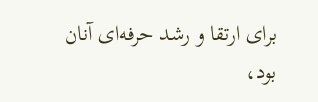برای ارتقا و رشد حرفه‌ای آنان بود،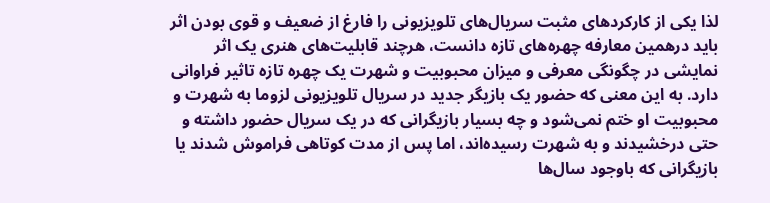لذا یکی از کارکردهای مثبت سریال‌های تلویزیونی را فارغ از ضعیف و قوی بودن اثر باید درهمین معارفه چهره‌های تازه دانست، هرچند قابلیت‌های هنری یک اثر نمایشی در چگونگی معرفی و میزان محبوبیت و شهرت یک چهره تازه تاثیر فراوانی دارد. به این معنی که حضور یک بازیگر جدید در سریال تلویزیونی لزوما به شهرت و محبوبیت او ختم نمی‌شود و چه بسیار بازیگرانی که در یک سریال حضور داشته و حتی درخشیدند و به شهرت رسیده‌اند، اما پس از مدت کوتاهی فراموش شدند یا بازیگرانی که باوجود سال‌ها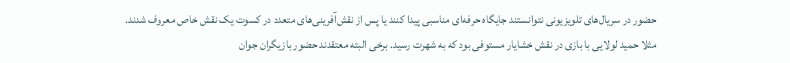حضور در سریال‌های تلویزیونی نتوانستند جایگاه حرفه‌ای مناسبی پیدا کنند یا پس از نقش‌آفرینی‌های متعدد در کسوت یک نقش خاص معروف شدند. مثلا حمید لولایی با بازی در نقش خشایار مستوفی بود که به شهرت رسید. برخی البته معتقدند حضور بازیگران جوان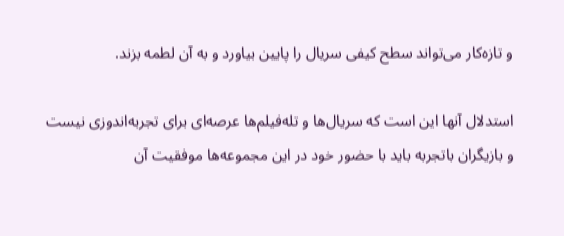و تازه‌کار می‌تواند سطح کیفی سریال را پایین بیاورد و به آن لطمه بزند.

استدلال آنها این است که سریال‌ها و تله‌فیلم‌ها عرصه‌ای برای تجربه‌اندوزی نیست و بازیگران باتجربه باید با حضور خود در این مجموعه‌ها موفقیت آن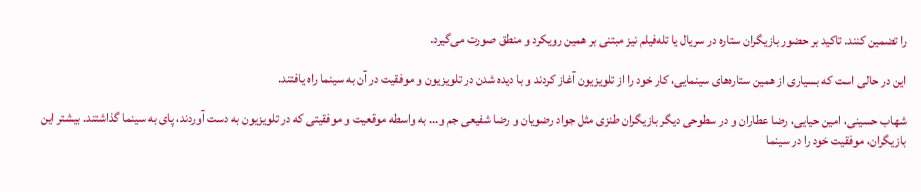را تضمین کنند. تاکید بر حضور بازیگران ستاره در سریال یا تله‌فیلم نیز مبتنی بر همین رویکرد و منطق صورت می‌گیرد.

این در حالی است که بسیاری از همین ستاره‌های سینمایی، کار خود را از تلویزیون آغاز کردند و با دیده شدن در تلویزیون و موفقیت در آن به سینما راه یافتند.

شهاب حسینی، امین حیایی، رضا عطاران و در سطوحی دیگر بازیگران طنزی مثل جواد رضویان و رضا شفیعی جم و... به واسطه موقعیت و موفقیتی که در تلویزیون به دست آوردند، پای به سینما گذاشتند. بیشتر این بازیگران، موفقیت خود را در سینما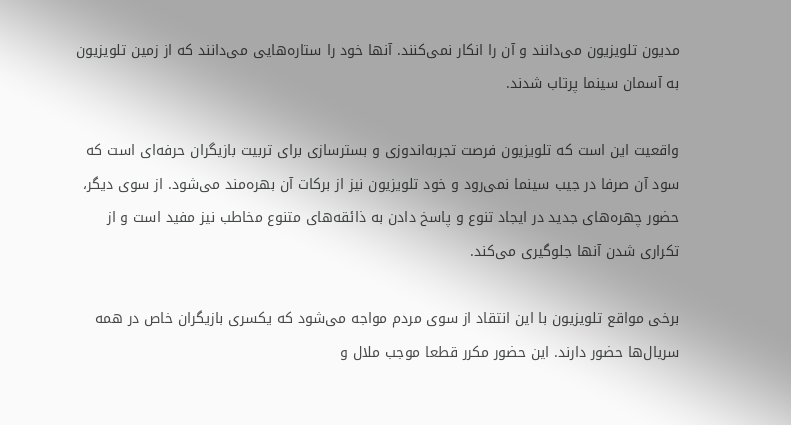مدیون تلویزیون می‌دانند و آن را انکار نمی‌کنند. آنها خود را ستاره‌هایی می‌دانند که از زمین تلویزیون به آسمان سینما پرتاب شدند.

واقعیت این است که تلویزیون فرصت تجربه‌اندوزی و بسترسازی برای تربیت بازیگران حرفه‌ای است که سود آن صرفا در جیب سینما نمی‌رود و خود تلویزیون نیز از برکات آن بهره‌مند می‌شود. از سوی دیگر، حضور چهره‌های جدید در ایجاد تنوع و پاسخ دادن به ذائقه‌های متنوع مخاطب نیز مفید است و از تکراری شدن آنها جلوگیری می‌کند.

برخی مواقع تلویزیون با این انتقاد از سوی مردم مواجه می‌شود که یکسری بازیگران خاص در همه سریال‌ها حضور دارند. این حضور مکرر قطعا موجب ملال و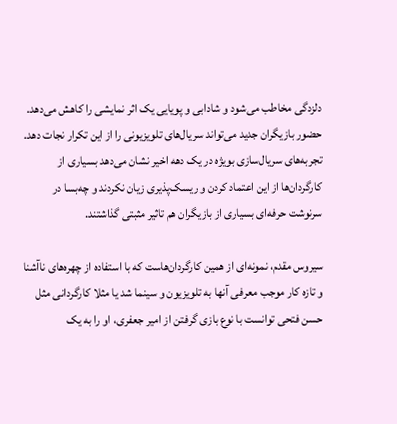دلزدگی مخاطب می‌شود و شادابی و پویایی یک اثر نمایشی را کاهش می‌دهد. حضور بازیگران جدید می‌تواند سریال‌های تلویزیونی را از این تکرار نجات دهد. تجربه‌های سریال‌سازی بویژه در یک دهه اخیر نشان می‌دهد بسیاری از کارگردان‌ها از این اعتماد کردن و ریسک‌پذیری زیان نکردند و چه‌بسا در سرنوشت حرفه‌ای بسیاری از بازیگران هم تاثیر مثبتی گذاشتند.

سیروس مقدم، نمونه‌ای از همین کارگردان‌هاست که با استفاده از چهره‌های ناآشنا و تازه کار موجب معرفی آنها به تلویزیون و سینما شد یا مثلا کارگردانی مثل حسن فتحی توانست با نوع بازی گرفتن از امیر جعفری، او را به یک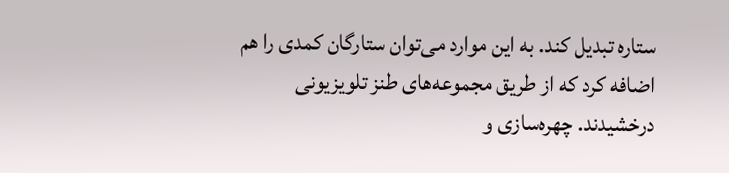ستاره تبدیل کند. به این موارد می‌توان ستارگان کمدی را هم اضافه کرد که از طریق مجموعه‌های طنز تلویزیونی درخشیدند. چهره‌سازی و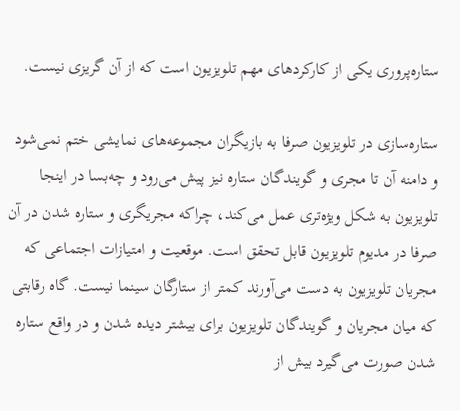ستاره‌پروری یکی از کارکردهای مهم تلویزیون است که از آن گریزی نیست.

ستاره‌سازی در تلویزیون صرفا به بازیگران مجموعه‌های نمایشی ختم نمی‌شود و دامنه آن تا مجری و گویندگان ستاره نیز پیش می‌رود و چه‌بسا در اینجا تلویزیون به شکل ویژه‌تری عمل می‌کند، چراکه مجریگری و ستاره شدن در آن صرفا در مدیوم تلویزیون قابل تحقق است. موقعیت و امتیازات اجتماعی که مجریان تلویزیون به دست می‌آورند کمتر از ستارگان سینما نیست. گاه رقابتی که میان مجریان و گویندگان تلویزیون برای بیشتر دیده شدن و در واقع ستاره شدن صورت می‌گیرد بیش از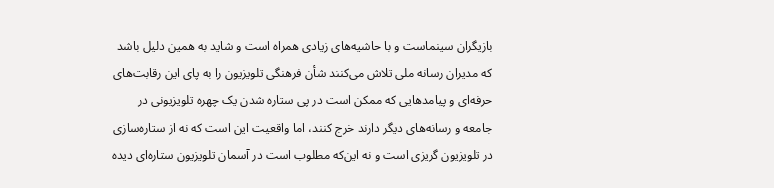بازیگران سینماست و با حاشیه‌های زیادی همراه است و شاید به همین دلیل باشد که مدیران رسانه ملی تلاش می‌کنند شأن فرهنگی تلویزیون را به پای این رقابت‌های حرفه‌ای و پیامدهایی که ممکن است در پی ستاره شدن یک چهره تلویزیونی در جامعه و رسانه‌های دیگر دارند خرج کنند، اما واقعیت این است که نه از ستاره‌سازی در تلویزیون‌ گریزی است و نه این‌که مطلوب است در آسمان تلویزیون ستاره‌ای دیده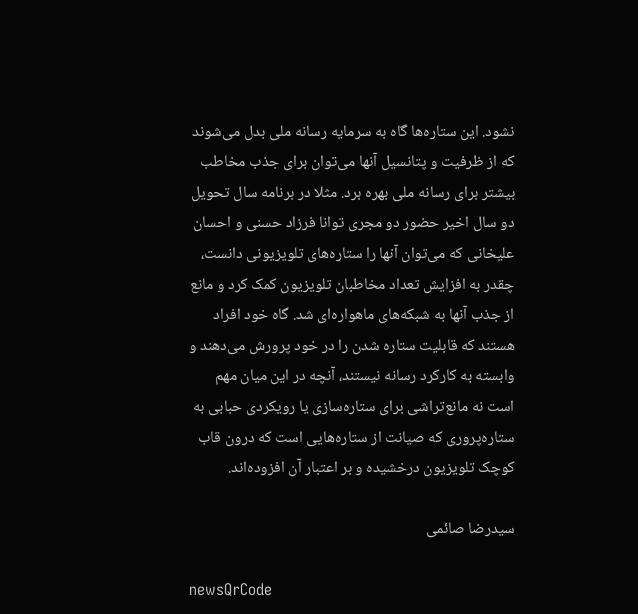نشود. این ستاره‌ها گاه به سرمایه رسانه ملی بدل می‌شوند که از ظرفیت و پتانسیل آنها می‌توان برای جذب مخاطب بیشتر برای رسانه ملی بهره برد. مثلا در برنامه سال تحویل دو سال اخیر حضور دو مجری توانا فرزاد حسنی و احسان علیخانی که می‌توان آنها را ستاره‌های تلویزیونی دانست، چقدر به افزایش تعداد مخاطبان تلویزیون کمک کرد و مانع از جذب آنها به شبکه‌های ماهواره‌ای شد. گاه خود افراد هستند که قابلیت ستاره شدن را در خود پرورش می‌دهند و وابسته به کارکرد رسانه نیستند، آنچه در این میان مهم است نه مانع‌تراشی برای ستاره‌سازی یا رویکردی حبابی به ستاره‌پروری که صیانت از ستاره‌هایی است که درون قاب کوچک تلویزیون درخشیده و بر اعتبار آن افزوده‌اند.

سیدرضا صائمی

newsQrCode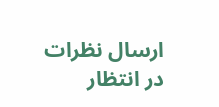ارسال نظرات در انتظار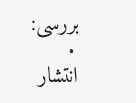بررسی: ۰ انتشار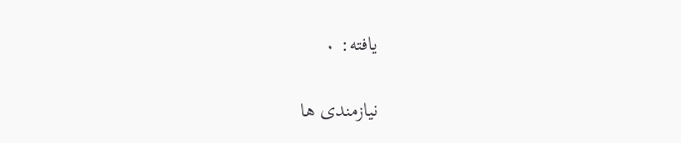یافته: ۰

نیازمندی ها